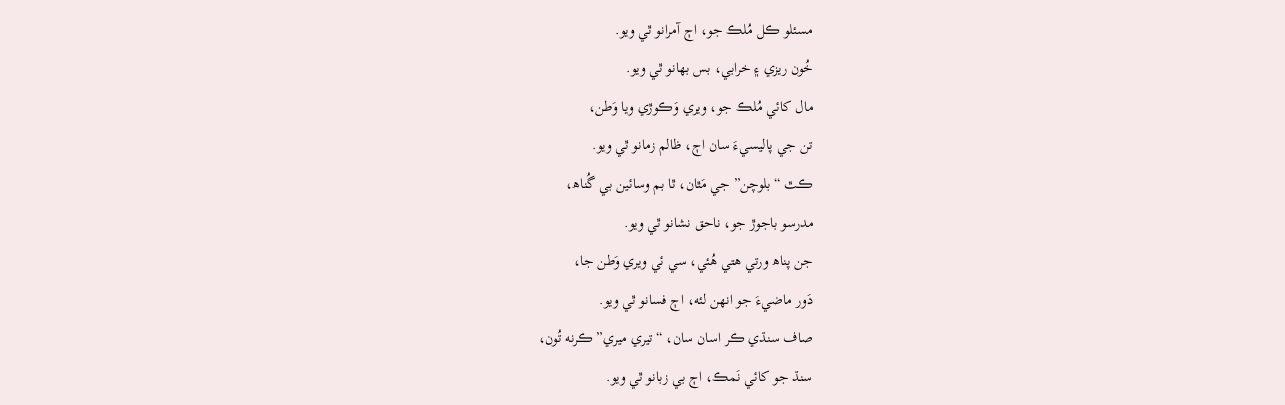مسئلو ڪل مُلڪ جو، اڄ آمرانو ٿي ويو.
خُون ريزي ۽ خرابي، بس بهانو ٿي ويو.
مال کائي مُلڪ جو، ويري وَڪوڙي ويا وَطن،
تن جي پاليسيءَ سان اڄ، ظالم زمانو ٿي ويو.
ڪٿ “بلوچن” جي مَٿان، ٿا بم وسائين بي گُناھ،
مدرسو باجوڙ جو، ناحق نشانو ٿي ويو.
جن پناھ ورتي هتي هُئي، سي ئي ويري وَطن جا،
دَور ماضيءَ جو انهن لئه، اڄ فسانو ٿي ويو.
صاف سنڌي ڪر اسان سان، “تيري ميري” ڪرنه تُون،
سنڌ جو کائي نَمڪ، اڄ بي زبانو ٿي ويو.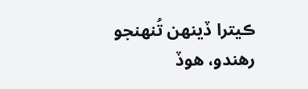ڪيترا ڏينهن تُنهنجو رهندو، هوڏ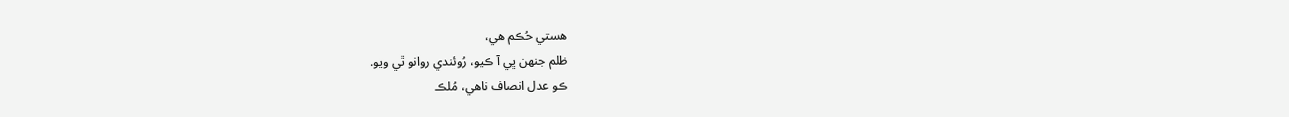هستي حُڪم هي،
ظلم جنهن ڀي آ ڪيو، رُوئندي روانو ٿي ويو.
ڪو عدل انصاف ناهي، مُلڪ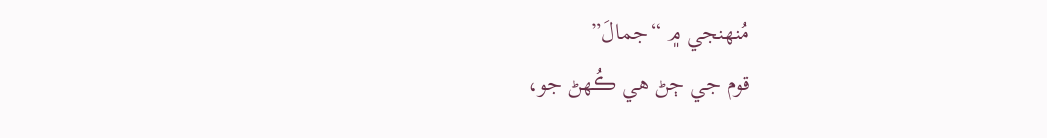مُنهنجي ۾ “جمالَ”
قوم جي ڄڻ هي ڪُهڻ جو،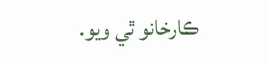ڪارخانو ٿي ويو.